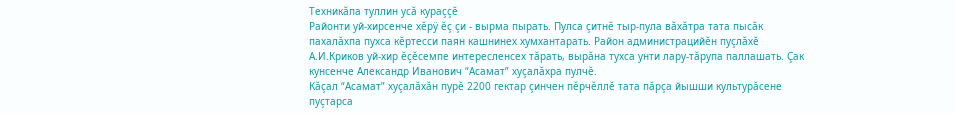Техникăпа туллин усă кураççĕ
Районти уй-хирсенче хĕрÿ ĕç çи - вырма пырать. Пулса çитнĕ тыр-пула вăхăтра тата пысăк пахалăхпа пухса кĕртесси паян кашнинех хумхантарать. Район администрацийĕн пуçлăхĕ А.И.Криков уй-хир ĕçĕсемпе интересленсех тăрать, вырăна тухса унти лару-тăрупа паллашать. Çак кунсенче Александр Иванович “Асамат” хуçалăхра пулчĕ.
Кăçал “Асамат” хуçалăхăн пурĕ 2200 гектар çинчен пĕрчĕллĕ тата пăрçа йышши культурăсене пуçтарса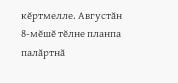кĕртмелле. Августăн 8-мĕшĕ тĕлне планпа палăртнă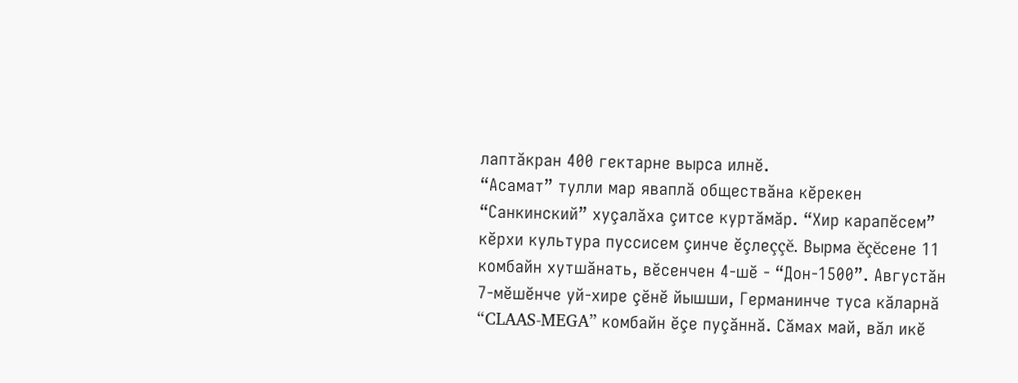лаптăкран 400 гектарне вырса илнĕ.
“Асамат” тулли мар яваплă обществăна кĕрекен “Санкинский” хуçалăха çитсе куртăмăр. “Хир карапĕсем” кĕрхи культура пуссисем çинче ĕçлеççĕ. Вырма ĕçĕсене 11 комбайн хутшăнать, вĕсенчен 4-шĕ - “Дон-1500”. Августăн 7-мĕшĕнче уй-хире çĕнĕ йышши, Германинче туса кăларнă “CLAAS-MEGA” комбайн ĕçе пуçăннă. Сăмах май, вăл икĕ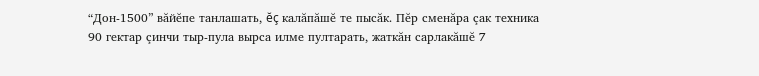“Дон-1500” вăйĕпе танлашать, ĕç калăпăшĕ те пысăк. Пĕр сменăра çак техника 90 гектар çинчи тыр-пула вырса илме пултарать, жаткăн сарлакăшĕ 7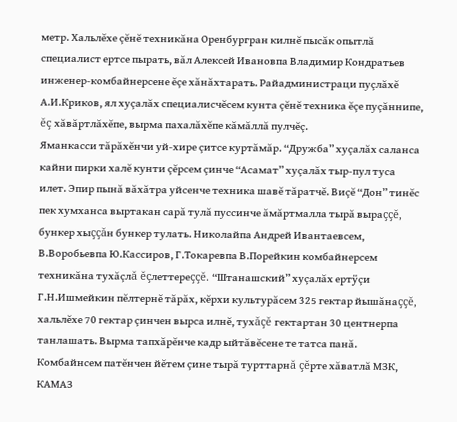метр. Хальлĕхе çĕнĕ техникăна Оренбургран килнĕ пысăк опытлă специалист ертсе пырать, вăл Алексей Ивановпа Владимир Кондратьев инженер-комбайнерсене ĕçе хăнăхтарать. Райадминистраци пуçлăхĕ А.И.Криков, ял хуçалăх специалисчĕсем кунта çĕнĕ техника ĕçе пуçăннипе, ĕç хăвăртлăхĕпе, вырма пахалăхĕпе кăмăллă пулчĕç.
Яманкасси тăрăхĕнчи уй-хире çитсе куртăмăр. “Дружба” хуçалăх саланса кайни пирки халĕ кунти çĕрсем çинче “Асамат” хуçалăх тыр-пул туса илет. Эпир пынă вăхăтра уйсенче техника шавĕ тăратчĕ. Виçĕ “Дон” тинĕс пек хумханса выртакан сарă тулă пуссинче ăмăртмалла тырă выраççĕ, бункер хыççăн бункер тулать. Николайпа Андрей Ивантаевсем, В.Воробьевпа Ю.Кассиров, Г.Токаревпа В.Порейкин комбайнерсем техникăна тухăçлă ĕçлеттереççĕ. “Штанашский” хуçалăх ертÿçи Г.Н.Ишмейкин пĕлтернĕ тăрăх, кĕрхи культурăсем 325 гектар йышăнаççĕ, хальлĕхе 70 гектар çинчен вырса илнĕ, тухăçĕ гектартан 30 центнерпа танлашать. Вырма тапхăрĕнче кадр ыйтăвĕсене те татса панă.
Комбайнсем патĕнчен йĕтем çине тырă турттарнă çĕрте хăватлă МЗК, КАМАЗ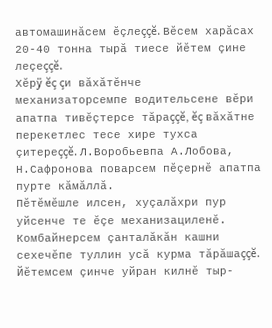автомашинăсем ĕçлеççĕ. Вĕсем харăсах 20-40 тонна тырă тиесе йĕтем çине леçеççĕ.
Хĕрÿ ĕç çи вăхăтĕнче механизаторсемпе водительсене вĕри апатпа тивĕçтерсе тăраççĕ, ĕç вăхăтне перекетлес тесе хире тухса çитереççĕ. Л.Воробьевпа А.Лобова, Н.Сафронова поварсем пĕçернĕ апатпа пурте кăмăллă.
Пĕтĕмĕшле илсен, хуçалăхри пур уйсенче те ĕçе механизациленĕ. Комбайнерсем çанталăкăн кашни сехечĕпе туллин усă курма тăрăшаççĕ. Йĕтемсем çинче уйран килнĕ тыр-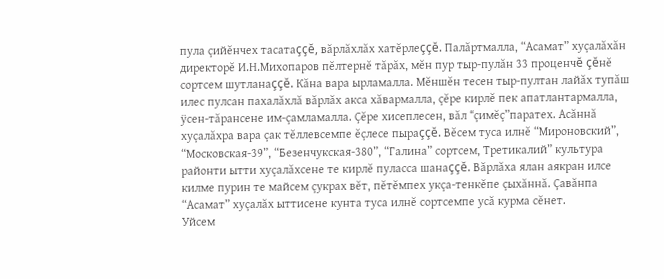пула çийĕнчех тасатаççĕ, вăрлăхлăх хатĕрлеççĕ. Палăртмалла, “Асамат” хуçалăхăн директорĕ И.Н.Михопаров пĕлтернĕ тăрăх, мĕн пур тыр-пулăн 33 проценчĕ çĕнĕ сортсем шутланаççĕ. Кăна вара ырламалла. Мĕншĕн тесен тыр-пултан лайăх тупăш илес пулсан пахалăхлă вăрлăх акса хăвармалла, çĕре кирлĕ пек апатлантармалла, ÿсен-тăрансене им-çамламалла. Çĕре хисеплесен, вăл “çимĕç”паратех. Асăннă хуçалăхра вара çак тĕллевсемпе ĕçлесе пыраççĕ. Вĕсем туса илнĕ “Мироновский”, “Московская-39”, “Безенчукская-380”, “Галина” сортсем, Третикалий” культура районти ытти хуçалăхсене те кирлĕ пуласса шанаççĕ. Вăрлăха ялан аякран илсе килме пурин те майсем çукрах вĕт, пĕтĕмпех укçа-тенкĕпе çыхăннă. Çавăнпа “Асамат” хуçалăх ыттисене кунта туса илнĕ сортсемпе усă курма сĕнет.
Уйсем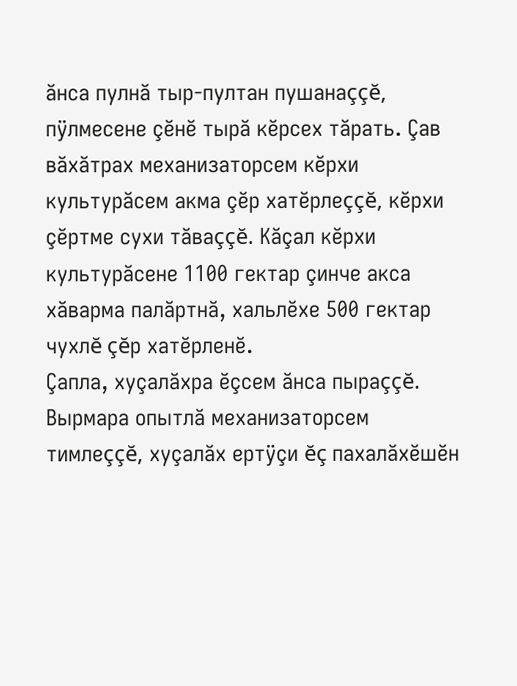ăнса пулнă тыр-пултан пушанаççĕ, пÿлмесене çĕнĕ тырă кĕрсех тăрать. Çав вăхăтрах механизаторсем кĕрхи культурăсем акма çĕр хатĕрлеççĕ, кĕрхи çĕртме сухи тăваççĕ. Кăçал кĕрхи культурăсене 1100 гектар çинче акса хăварма палăртнă, хальлĕхе 500 гектар чухлĕ çĕр хатĕрленĕ.
Çапла, хуçалăхра ĕçсем ăнса пыраççĕ. Вырмара опытлă механизаторсем тимлеççĕ, хуçалăх ертÿçи ĕç пахалăхĕшĕн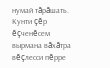нумай тăрăшать. Кунти çĕр ĕçченĕсем вырмана вăхăтра вĕçлесси пĕрре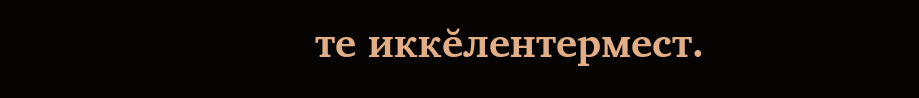те иккĕлентермест.